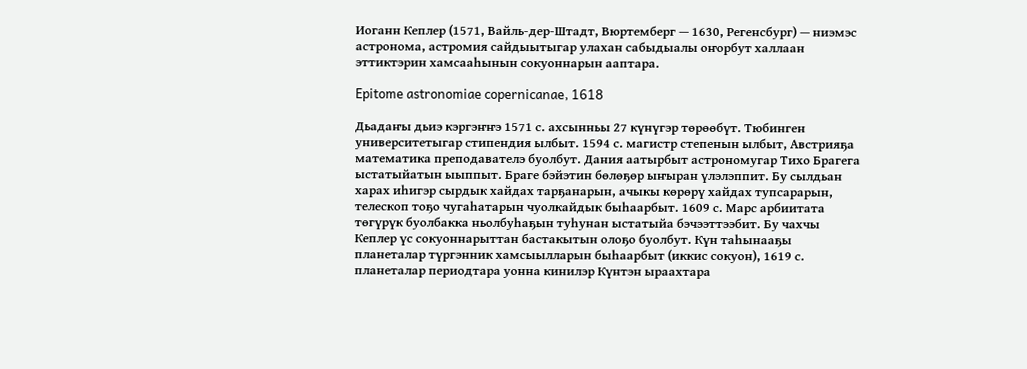Иоганн Кеплер (1571, Вайль-дер-Штадт, Вюртемберг — 1630, Регенсбург) — ниэмэс астронома, астромия сайдыытыгар улахан сабыдыалы оҥорбут халлаан эттиктэрин хамсааһынын сокуоннарын ааптара.

Epitome astronomiae copernicanae, 1618

Дьадаҥы дьиэ кэргэҥҥэ 1571 с. ахсынньы 27 күнүгэр төрөөбүт. Тюбинген университетыгар стипендия ылбыт. 1594 с. магистр степенын ылбыт, Австрияҕа математика преподавателэ буолбут. Дания аатырбыт астрономугар Тихо Брагега ыстатыйатын ыыппыт. Браге бэйэтин бөлөҕөр ыҥыран үлэлэппит. Бу сылдьан харах иһигэр сырдык хайдах тарҕанарын, ачыкы көрөрү хайдах тупсарарын, телескоп тоҕо чугаһатарын чуолкайдык быһаарбыт. 1609 с. Марс арбиитата төгүрүк буолбакка ньолбуһаҕын туһунан ыстатыйа бэчээттээбит. Бу чахчы Кеплер үс сокуоннарыттан бастакытын олоҕо буолбут. Күн таһынааҕы планеталар түргэнник хамсыылларын быһаарбыт (иккис сокуон), 1619 с. планеталар периодтара уонна кинилэр Күнтэн ыраахтара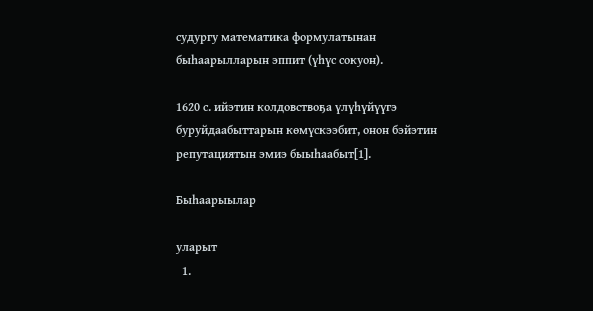судургу математика формулатынан быһаарылларын эппит (үһүс сокуон).

1620 с. ийэтин колдовствоҕа үлүһүйүүгэ буруйдаабыттарын көмүскээбит, онон бэйэтин репутациятын эмиэ быыһаабыт[1].

Быһаарыылар

уларыт
  1.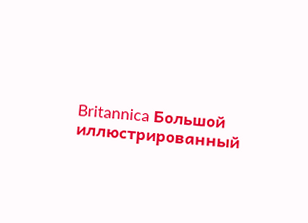Britannica Большой иллюстрированный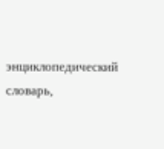энциклопедический словарь,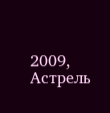2009, Астрель